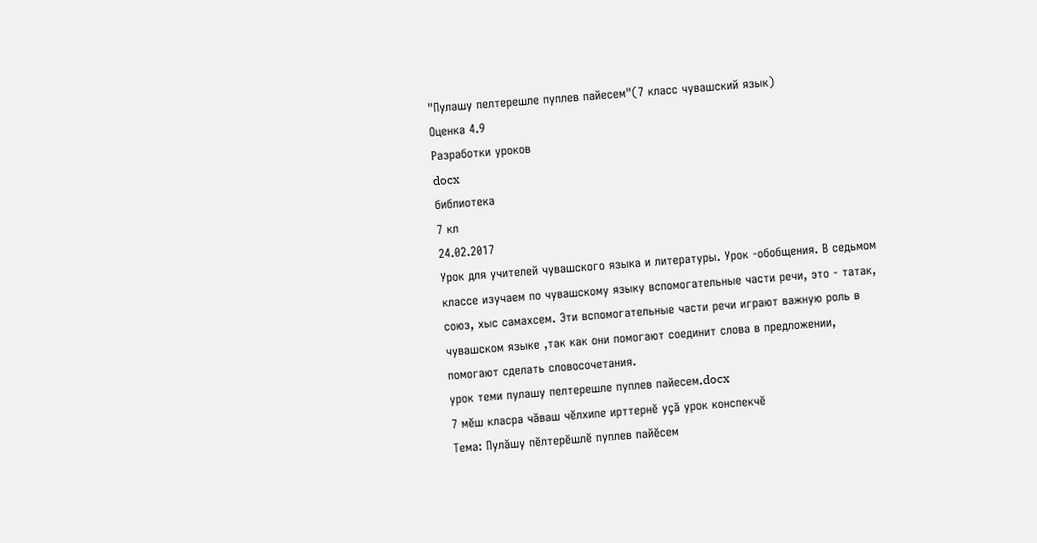"Пулашу пелтерешле пуплев пайесем"(7 класс чувашский язык)
Оценка 4.9
Разработки уроков
docx
библиотека
7 кл
24.02.2017
Урок для учителей чувашского языка и литературы. Урок -обобщения. В седьмом классе изучаем по чувашскому языку вспомогательные части речи, это - татак, союз, хыс самахсем. Эти вспомогательные части речи играют важную роль в чувашском языке ,так как они помогают соединит слова в предложении, помогают сделать словосочетания.
урок теми пулашу пелтерешле пуплев пайесем.docx
7 мĕш класра чăваш чĕлхипе ирттернĕ уçă урок конспекчĕ
Тема: Пулăшу пĕлтерĕшлĕ пуплев пайĕсем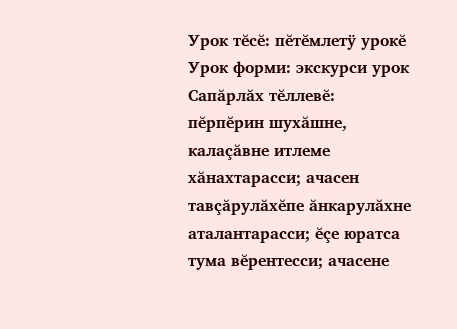Урок тĕсĕ: пĕтĕмлетÿ урокĕ
Урок форми: экскурси урок
Сапăрлăх тĕллевĕ:
пĕрпĕрин шухăшне,
калаçăвне итлеме
хăнахтарасси; ачасен тавçăрулăхĕпе ăнкарулăхне аталантарасси; ĕçе юратса
тума вĕрентесси; ачасене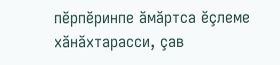пĕрпĕринпе ăмăртса ĕçлеме хăнăхтарасси, çав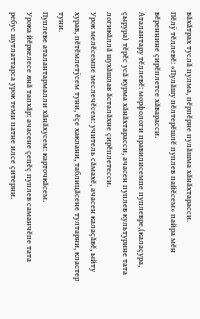вăхăтрах туслă пулма, пĕрпĕрне пулăшма хăнăхтарасси.
Пĕлÿ тĕллевĕ: «Пулăшу пĕлтерĕшлĕ пуплев пайĕсем» пайра мĕн
вĕреннине çирĕплетсе хăварасси.
Аталантару тĕллевĕ: морфологи правилисемпе пуплевре,(калаçура,
çырура) тĕрĕс усă курма хăнăхтарасси, ачасен пуплев культурине тата
логикăллă шухăшлав ăсталăхне çирĕплетесси.
Урок мелĕсемпе меслечĕсем: учитель сăмахĕ, ачасен калаçăвĕ, ыйту
хурав, пĕтĕмлетÿсем туни, ĕçе хаклани, таблицăсене тултарни, кластер туни.
Пуплеве аталантармалли хăнăхусем: карточкăсем.
Урока йĕркелесе янă тапхăр: ачасене çепĕç пуплев саманчĕпе тата
ребус шутлаттарса урок теми патне илсе çитерни.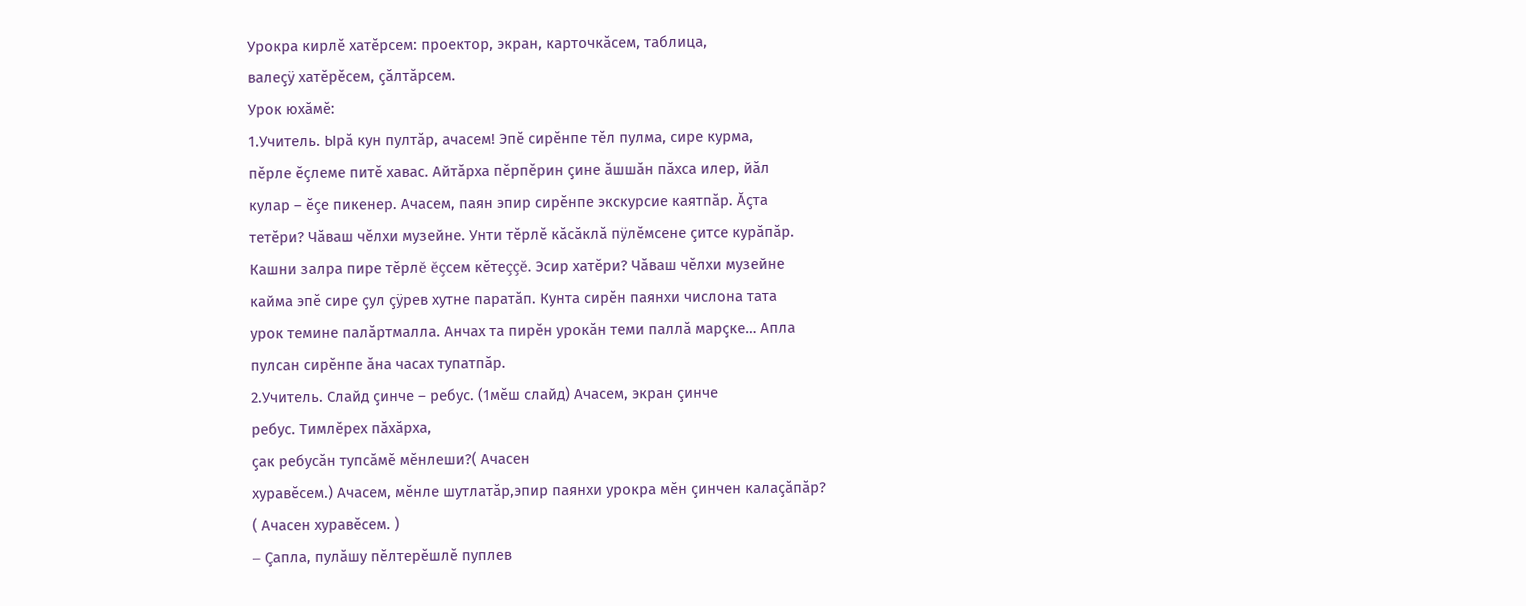Урокра кирлĕ хатĕрсем: проектор, экран, карточкăсем, таблица,
валеçÿ хатĕрĕсем, çăлтăрсем.
Урок юхăмĕ:
1.Учитель. Ырă кун пултăр, ачасем! Эпĕ сирĕнпе тĕл пулма, сире курма,
пĕрле ĕçлеме питĕ хавас. Айтăрха пĕрпĕрин çине ăшшăн пăхса илер, йăл
кулар – ĕçе пикенер. Ачасем, паян эпир сирĕнпе экскурсие каятпăр. Ăçта
тетĕри? Чăваш чĕлхи музейне. Унти тĕрлĕ кăсăклă пÿлĕмсене çитсе курăпăр.
Кашни залра пире тĕрлĕ ĕçсем кĕтеççĕ. Эсир хатĕри? Чăваш чĕлхи музейне
кайма эпĕ сире çул çÿрев хутне паратăп. Кунта сирĕн паянхи числона тата
урок темине палăртмалла. Анчах та пирĕн урокăн теми паллă марçке… Апла
пулсан сирĕнпе ăна часах тупатпăр.
2.Учитель. Слайд çинче – ребус. (1мĕш слайд) Ачасем, экран çинче
ребус. Тимлĕрех пăхăрха,
çак ребусăн тупсăмĕ мĕнлеши?( Ачасен
хуравĕсем.) Ачасем, мĕнле шутлатăр,эпир паянхи урокра мĕн çинчен калаçăпăр?
( Ачасен хуравĕсем. )
– Çапла, пулăшу пĕлтерĕшлĕ пуплев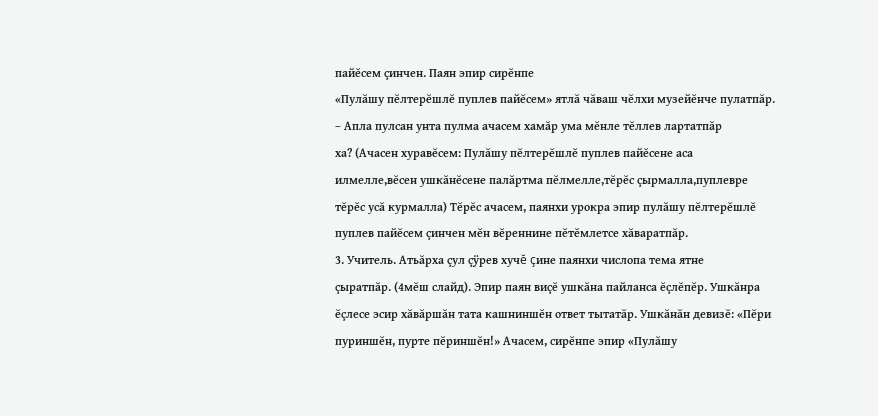пайĕсем çинчен. Паян эпир сирĕнпе
«Пулăшу пĕлтерĕшлĕ пуплев пайĕсем» ятлă чăваш чĕлхи музейĕнче пулатпăр.
– Апла пулсан унта пулма ачасем хамăр ума мĕнле тĕллев лартатпăр
ха? (Ачасен хуравĕсем: Пулăшу пĕлтерĕшлĕ пуплев пайĕсене аса
илмелле,вĕсен ушкăнĕсене палăртма пĕлмелле,тĕрĕс çырмалла,пуплевре
тĕрĕс усă курмалла) Тĕрĕс ачасем, паянхи урокра эпир пулăшу пĕлтерĕшлĕ
пуплев пайĕсем çинчен мĕн вĕреннине пĕтĕмлетсе хăваратпăр.
3. Учитель. Атьăрха çул çÿрев хучĕ çине паянхи числопа тема ятне
çыратпăр. (4мĕш слайд). Эпир паян виçĕ ушкăна пайланса ĕçлĕпĕр. Ушкăнра
ĕçлесе эсир хăвăршăн тата кашниншĕн ответ тытатăр. Ушкăнăн девизĕ: «Пĕри
пуриншĕн, пурте пĕриншĕн!» Ачасем, сирĕнпе эпир «Пулăшу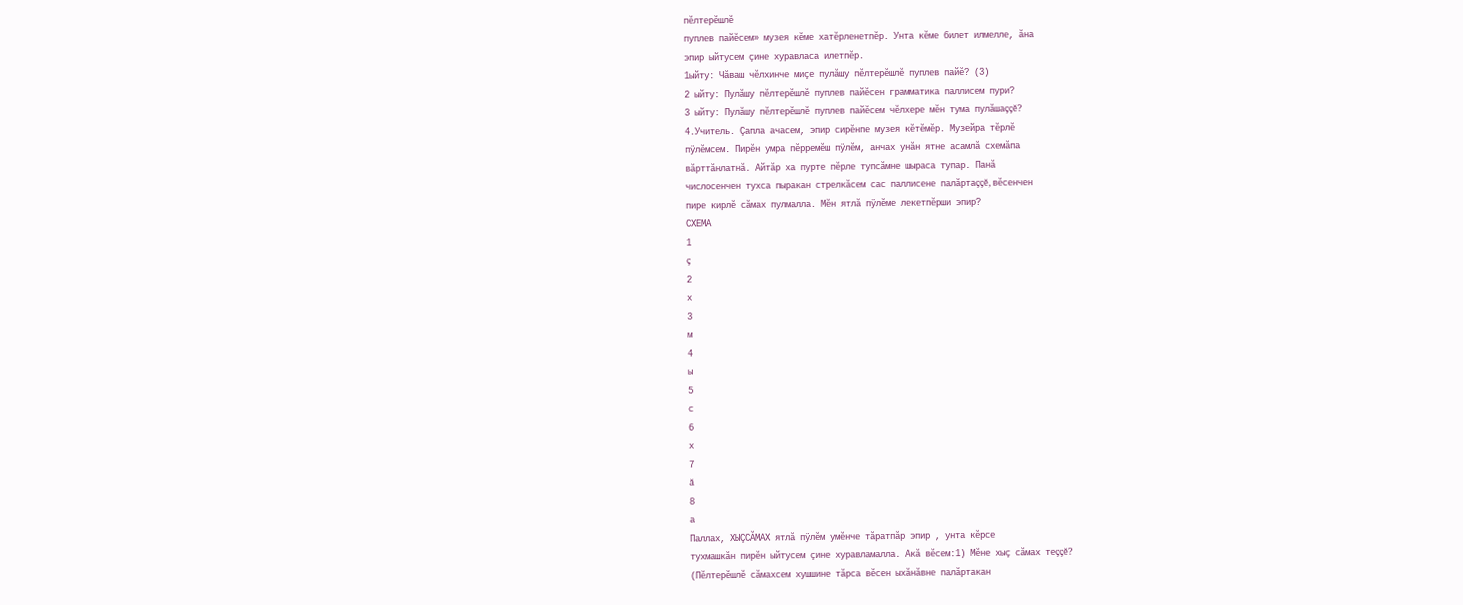пĕлтерĕшлĕ
пуплев пайĕсем» музея кĕме хатĕрленетпĕр. Унта кĕме билет илмелле, ăна
эпир ыйтусем çине хуравласа илетпĕр.
1ыйту: Чăваш чĕлхинче миçе пулăшу пĕлтерĕшлĕ пуплев пайĕ? (3)
2 ыйту: Пулăшу пĕлтерĕшлĕ пуплев пайĕсен грамматика паллисем пури?
3 ыйту: Пулăшу пĕлтерĕшлĕ пуплев пайĕсем чĕлхере мĕн тума пулăшаççĕ?
4.Учитель. Çапла ачасем, эпир сирĕнпе музея кĕтĕмĕр. Музейра тĕрлĕ
пÿлĕмсем. Пирĕн умра пĕрремĕш пÿлĕм, анчах унăн ятне асамлă схемăпа
вăрттăнлатнă. Айтăр ха пурте пĕрле тупсăмне шыраса тупар. Панă
числосенчен тухса пыракан стрелкăсем сас паллисене палăртаççĕ, вĕсенчен
пире кирлĕ сăмах пулмалла. Мĕн ятлă пÿлĕме лекетпĕрши эпир?
СХЕМА
1
ç
2
х
3
м
4
ы
5
с
6
х
7
ă
8
а
Паллах, ХЫÇСĂМАХ ятлă пÿлĕм умĕнче тăратпăр эпир , унта кĕрсе
тухмашкăн пирĕн ыйтусем çине хуравламалла. Акă вĕсем:1) Мĕне хыç сăмах теççĕ?
(Пĕлтерĕшлĕ сăмахсем хушшине тăрса вĕсен ыхăнăвне палăртакан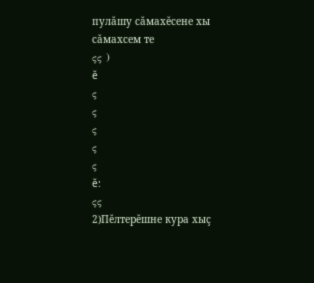пулăшу сăмахĕсене хы сăмахсем те
ςς )
ĕ
ς
ς
ς
ς
ς
ĕ:
ςς
2)Пĕлтерĕшне кура хыç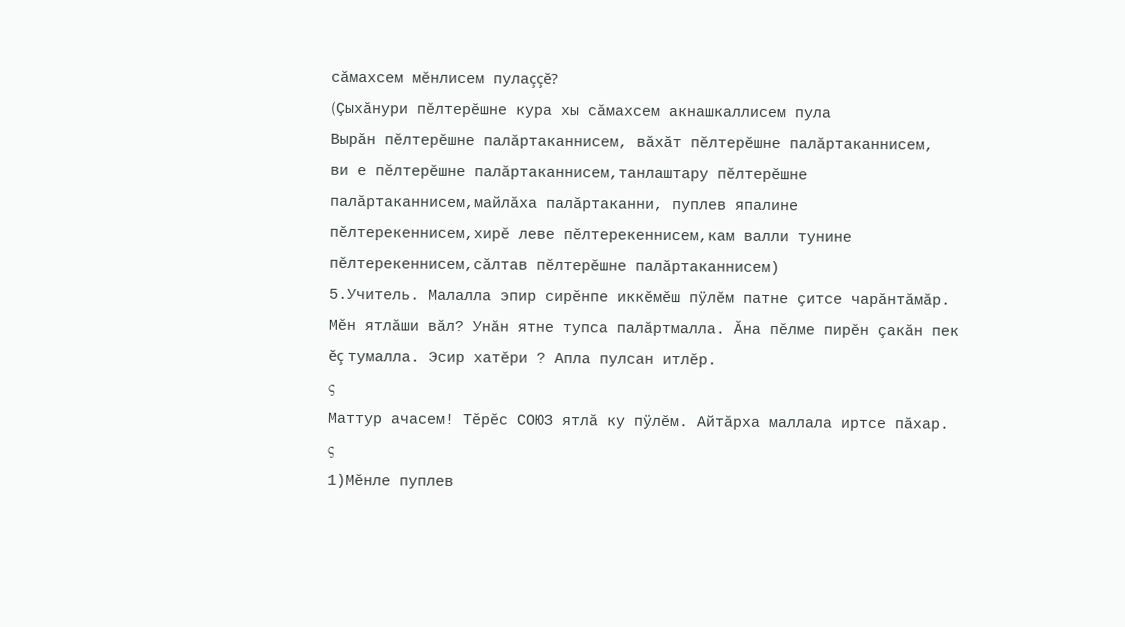сăмахсем мĕнлисем пулаççĕ?
(Çыхăнури пĕлтерĕшне кура хы сăмахсем акнашкаллисем пула
Вырăн пĕлтерĕшне палăртаканнисем, вăхăт пĕлтерĕшне палăртаканнисем,
ви е пĕлтерĕшне палăртаканнисем,танлаштару пĕлтерĕшне
палăртаканнисем,майлăха палăртаканни, пуплев япалине
пĕлтерекеннисем,хирĕ леве пĕлтерекеннисем,кам валли тунине
пĕлтерекеннисем,сăлтав пĕлтерĕшне палăртаканнисем)
5.Учитель. Малалла эпир сирĕнпе иккĕмĕш пÿлĕм патне çитсе чарăнтăмăр.
Мĕн ятлăши вăл? Унăн ятне тупса палăртмалла. Ăна пĕлме пирĕн çакăн пек
ĕç тумалла. Эсир хатĕри ? Апла пулсан итлĕр.
ς
Маттур ачасем! Тĕрĕс СОЮЗ ятлă ку пÿлĕм. Айтăрха маллала иртсе пăхар.
ς
1)Мĕнле пуплев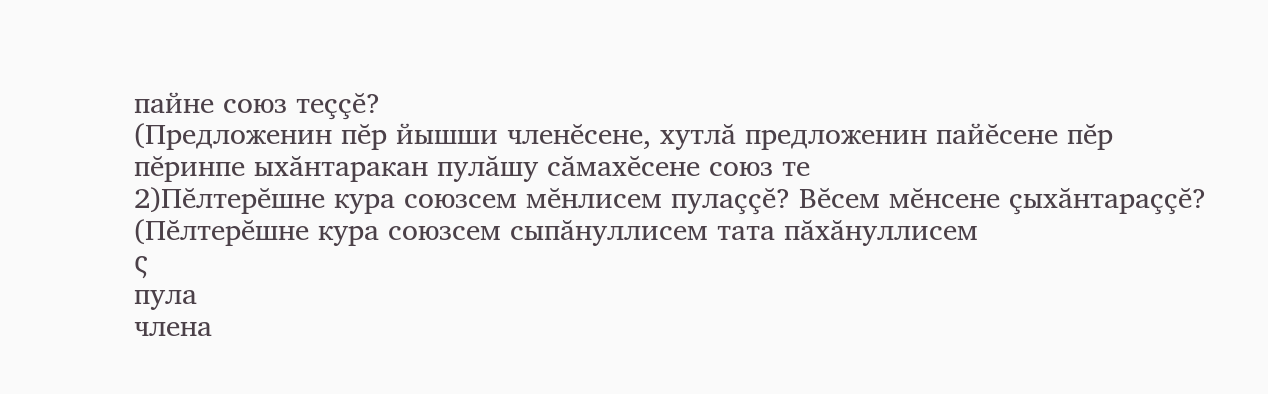пайне союз теççĕ?
(Предложенин пĕр йышши членĕсене, хутлă предложенин пайĕсене пĕр
пĕринпе ыхăнтаракан пулăшу сăмахĕсене союз те
2)Пĕлтерĕшне кура союзсем мĕнлисем пулаççĕ? Вĕсем мĕнсене çыхăнтараççĕ?
(Пĕлтерĕшне кура союзсем сыпăнуллисем тата пăхăнуллисем
ς
пула
члена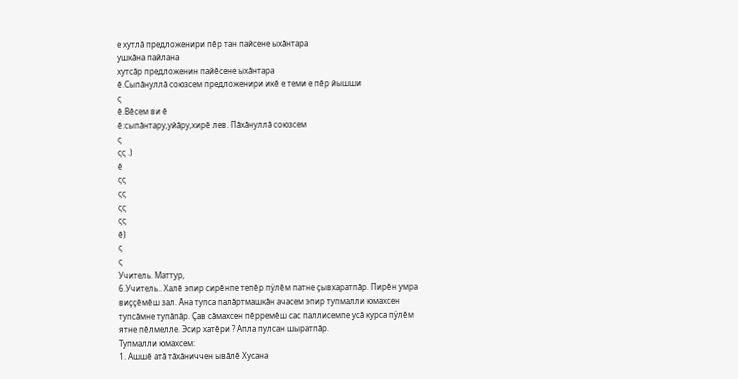е хутлă предложенири пĕр тан пайсене ыхăнтара
ушкăна пайлана
хутсăр предложенин пайĕсене ыхăнтара
ĕ.Сыпăнуллă союзсем предложенири икĕ е теми е пĕр йышши
ς
ĕ.Вĕсем ви ĕ
ĕ:сыпăнтару,уйăру,хирĕ лев. Пăхăнуллă союзсем
ς
ςς .)
ĕ
ςς
ςς
ςς
ςς
ĕ)
ς
ς
Учитель. Маттур,
6.Учитель.. Халĕ эпир сирĕнпе тепĕр пÿлĕм патне çывхаратпăр. Пирĕн умра
виççĕмĕш зал. Ăна тупса палăртмашкăн ачасем эпир тупмалли юмахсен
тупсăмне тупăпăр. Çав сăмахсен пĕрремĕш сас паллисемпе усă курса пÿлĕм
ятне пĕлмелле. Эсир хатĕри ? Апла пулсан шыратпăр.
Тупмалли юмахсем:
1. Ашшĕ атă тăхăниччен ывăлĕ Хусана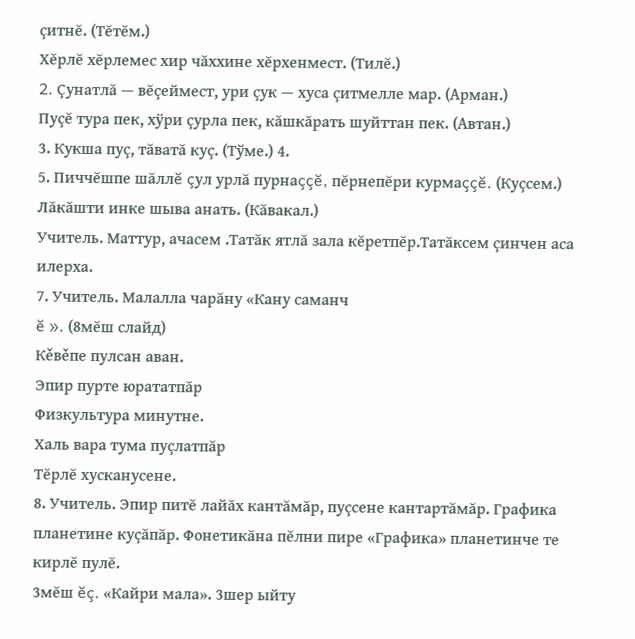çитнĕ. (Тĕтĕм.)
Хĕрлĕ хĕрлемес хир чăххине хĕрхенмест. (Тилĕ.)
2. Çунатлă — вĕçеймест, ури çук — хуса çитмелле мар. (Арман.)
Пуçĕ тура пек, хÿри çурла пек, кăшкăрать шуйттан пек. (Автан.)
3. Кукша пуç, тăватă куç. (Тўме.) 4.
5. Пиччĕшпе шăллĕ çул урлă пурнаççĕ, пĕрнепĕри курмаççĕ. (Куçсем.)
Лăкăшти инке шыва анать. (Кăвакал.)
Учитель. Маттур, ачасем .Татăк ятлă зала кĕретпĕр.Татăксем çинчен аса
илерха.
7. Учитель. Малалла чарăну «Кану саманч
ĕ ». (8мĕш слайд)
Кěвěпе пулсан аван.
Эпир пурте юрататпăр
Физкультура минутне.
Халь вара тума пуçлатпăр
Тĕрлĕ хусканусене.
8. Учитель. Эпир питĕ лайăх кантăмăр, пуçсене кантартăмăр. Графика
планетине куçăпăр. Фонетикăна пĕлни пире «Графика» планетинче те
кирлĕ пулĕ.
3мĕш ĕç. «Кайри мала». 3шер ыйту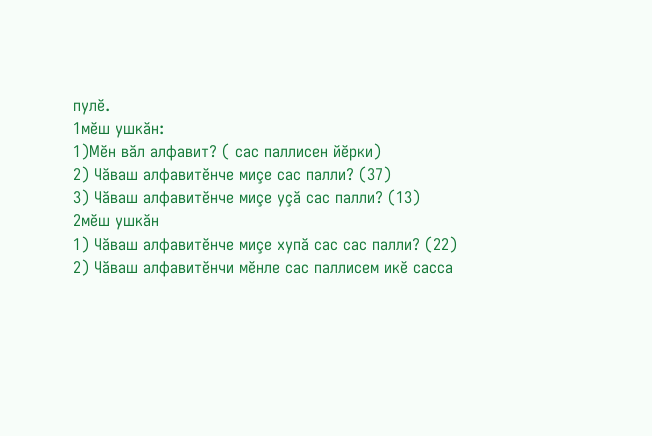пулĕ.
1мĕш ушкăн:
1)Мĕн вăл алфавит? ( сас паллисен йĕрки)
2) Чăваш алфавитĕнче миçе сас палли? (37)
3) Чăваш алфавитĕнче миçе уçă сас палли? (13)
2мĕш ушкăн
1) Чăваш алфавитĕнче миçе хупă сас сас палли? (22)
2) Чăваш алфавитĕнчи мĕнле сас паллисем икĕ сасса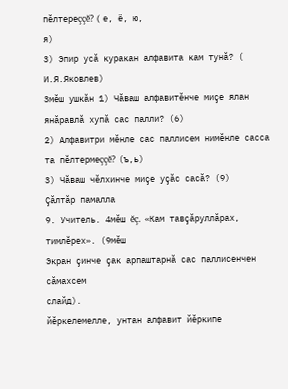пĕлтереççĕ? ( е, ё, ю,
я)
3) Эпир усă куракан алфавита кам тунă? ( И.Я.Яковлев)
3мĕш ушкăн 1) Чăваш алфавитĕнче миçе ялан янăравлă хупă сас палли? (6)
2) Алфавитри мĕнле сас паллисем нимĕнле сасса та пĕлтермеççĕ? (ъ,ь)
3) Чăваш чĕлхинче миçе уçăс сасă? (9)
Çăлтăр памалла
9. Учитель. 4мĕш ĕç. «Кам тавçăруллăрах, тимлĕрех». (9мĕш
Экран çинче çак арпаштарнă сас паллисенчен сăмахсем
слайд).
йĕркелемелле, унтан алфавит йĕркипе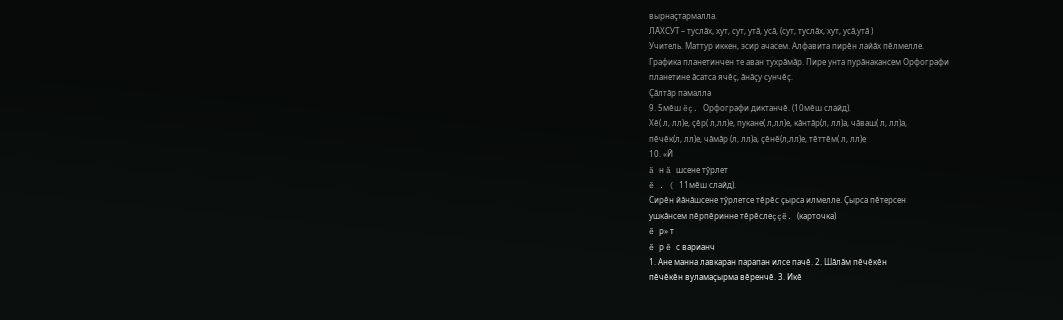вырнаçтармалла.
ЛĂХСУТ – туслăх, хут, сут, утă, усă, (сут, туслăх, хут, усă,утă )
Учитель. Маттур иккен, эсир ачасем. Алфавита пирĕн лайăх пĕлмелле.
Графика планетинчен те аван тухрăмăр. Пире унта пурăнакансем Орфографи
планетине ăсатса ячĕç, ăнăçу сунчĕç.
Çăлтăр памалла
9. 5мĕш ĕç. Орфографи диктанчĕ. (10мĕш слайд).
Хĕ( л, лл)е, çĕр( л,лл)е, пукане( л,лл)е, кăнтăр(л, лл)а, чăваш( л, лл)а,
пĕчĕк(л, лл)е, чăмăр (л, лл)а, çĕнĕ(л,лл)е, тĕттĕм( л, лл)е
10. «Й
ă н ă шсене тўрлет
ĕ . ( 11мĕш слайд).
Сирĕн йăнăшсене тўрлетсе тĕрĕс çырса илмелле. Çырса пĕтерсен
ушкăнсем пĕрпĕринне тĕрĕслеççĕ. (карточка)
ĕ р» т
ĕ р ĕ с варианч
1. Ане манна лавкаран парапан илсе пачĕ. 2. Шăлăм пĕчĕкĕн
пĕчĕкĕн вуламаçырма вĕренчĕ. 3. Икĕ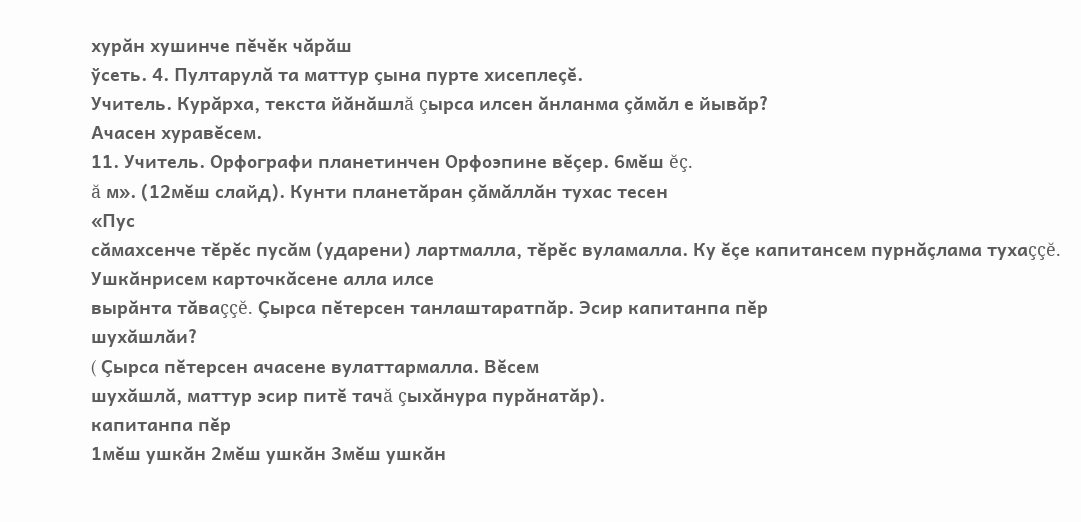хурăн хушинче пĕчĕк чăрăш
ўсеть. 4. Пултарулă та маттур çына пурте хисеплеçĕ.
Учитель. Курăрха, текста йăнăшлă çырса илсен ăнланма çăмăл е йывăр?
Ачасен хуравĕсем.
11. Учитель. Орфографи планетинчен Орфоэпине вĕçер. 6мĕш ĕç.
ă м». (12мĕш слайд). Кунти планетăран çăмăллăн тухас тесен
«Пус
сăмахсенче тĕрĕс пусăм (ударени) лартмалла, тĕрĕс вуламалла. Ку ĕçе капитансем пурнăçлама тухаççĕ. Ушкăнрисем карточкăсене алла илсе
вырăнта тăваççĕ. Çырса пĕтерсен танлаштаратпăр. Эсир капитанпа пĕр
шухăшлăи?
( Çырса пĕтерсен ачасене вулаттармалла. Вĕсем
шухăшлă, маттур эсир питĕ тачă çыхăнура пурăнатăр).
капитанпа пĕр
1мĕш ушкăн 2мĕш ушкăн 3мĕш ушкăн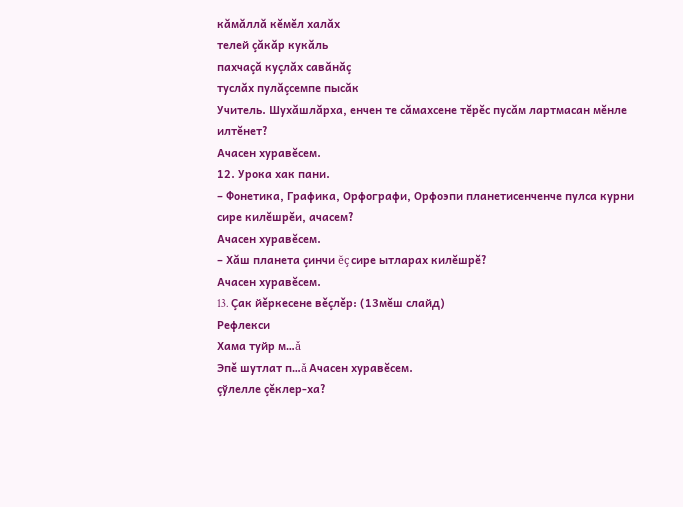кăмăллă кĕмĕл халăх
телей çăкăр кукăль
пахчаçă куçлăх савăнăç
туслăх пулăçсемпе пысăк
Учитель. Шухăшлăрха, енчен те сăмахсене тĕрĕс пусăм лартмасан мĕнле
илтĕнет?
Ачасен хуравĕсем.
12. Урока хак пани.
– Фонетика, Графика, Орфографи, Орфоэпи планетисенченче пулса курни
сире килĕшрĕи, ачасем?
Ачасен хуравĕсем.
– Хăш планета çинчи ĕç сире ытларах килĕшрĕ?
Ачасен хуравĕсем.
13. Çак йěркесене вěçлěр: (13мĕш слайд)
Рефлекси
Хама туйр м…ǎ
Эпě шутлат п…ǎ Ачасен хуравĕсем.
çўлелле çĕклер-ха?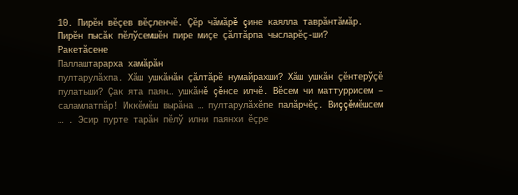10. Пирĕн вĕçев вĕçленчĕ. Çĕр чăмăрĕ çине каялла таврăнтăмăр.
Пирĕн пысăк пĕлўсемшĕн пире миçе çăлтăрпа чысларĕç-ши?
Ракетăсене
Паллаштарарха хамăрăн
пултарулăхпа. Хăш ушкăнăн çăлтăрĕ нумайрахши? Хăш ушкăн çĕнтерўçĕ
пулатьши? Çак ята паян… ушкăнĕ çĕнсе илчĕ. Вĕсем чи маттуррисем –
саламлатпăр! Иккĕмĕш вырăна … пултарулăхĕпе палăрчĕç. Виççĕмĕшсем
… . Эсир пурте тарăн пĕлў илни паянхи ĕçре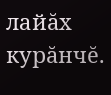лайăх курăнчĕ.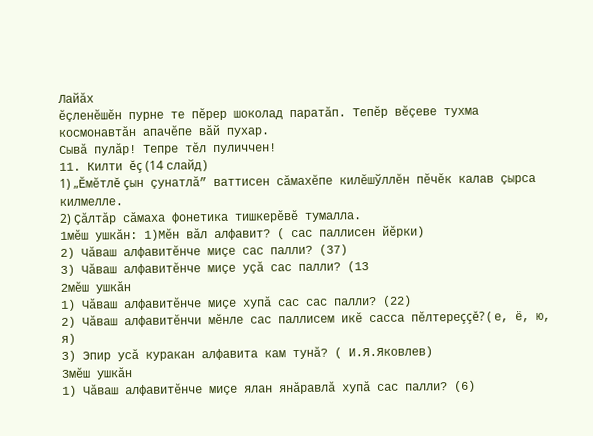Лайăх
ĕçленĕшĕн пурне те пĕрер шоколад паратăп. Тепĕр вĕçеве тухма
космонавтăн апачĕпе вăй пухар.
Сывă пулăр! Тепре тĕл пуличчен!
11. Килти ĕç (14 слайд)
1) „Ĕмĕтлĕ çын çунатлă” ваттисен сăмахĕпе килĕшўллĕн пĕчĕк калав çырса
килмелле.
2) Çăлтăр сăмаха фонетика тишкерĕвĕ тумалла.
1мĕш ушкăн: 1)Мĕн вăл алфавит? ( сас паллисен йĕрки)
2) Чăваш алфавитĕнче миçе сас палли? (37)
3) Чăваш алфавитĕнче миçе уçă сас палли? (13
2мĕш ушкăн
1) Чăваш алфавитĕнче миçе хупă сас сас палли? (22)
2) Чăваш алфавитĕнчи мĕнле сас паллисем икĕ сасса пĕлтереççĕ? ( е, ё, ю,
я)
3) Эпир усă куракан алфавита кам тунă? ( И.Я.Яковлев)
3мĕш ушкăн
1) Чăваш алфавитĕнче миçе ялан янăравлă хупă сас палли? (6)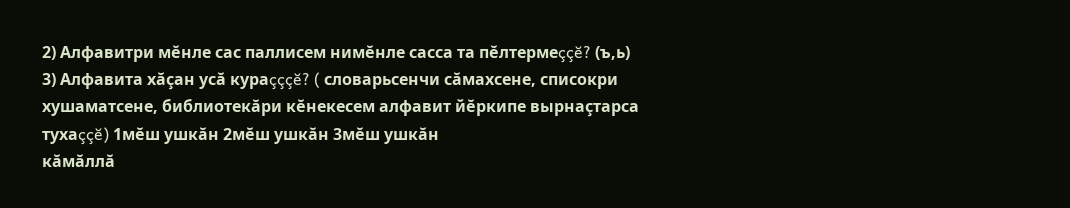2) Алфавитри мĕнле сас паллисем нимĕнле сасса та пĕлтермеççĕ? (ъ,ь)
3) Алфавита хăçан усă кураçççĕ? ( словарьсенчи сăмахсене, списокри
хушаматсене, библиотекăри кĕнекесем алфавит йĕркипе вырнаçтарса
тухаççĕ) 1мĕш ушкăн 2мĕш ушкăн 3мĕш ушкăн
кăмăллă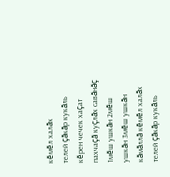кĕмĕл халăх
телей çăкăр кукăль
кĕрен чечек хаçат
пахчаçă куçлăх савăнăç
1мĕш ушкăн 2мĕш ушкăн 3мĕш ушкăн
кăмăллă кĕмĕл халăх
телей çăкăр кукăль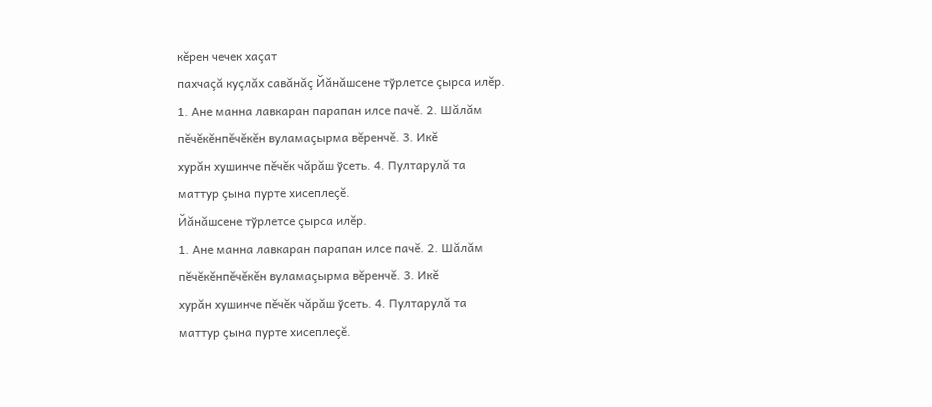кĕрен чечек хаçат
пахчаçă куçлăх савăнăç Йăнăшсене тўрлетсе çырса илĕр.
1. Ане манна лавкаран парапан илсе пачĕ. 2. Шăлăм
пĕчĕкĕнпĕчĕкĕн вуламаçырма вĕренчĕ. 3. Икĕ
хурăн хушинче пĕчĕк чăрăш ўсеть. 4. Пултарулă та
маттур çына пурте хисеплеçĕ.
Йăнăшсене тўрлетсе çырса илĕр.
1. Ане манна лавкаран парапан илсе пачĕ. 2. Шăлăм
пĕчĕкĕнпĕчĕкĕн вуламаçырма вĕренчĕ. 3. Икĕ
хурăн хушинче пĕчĕк чăрăш ўсеть. 4. Пултарулă та
маттур çына пурте хисеплеçĕ.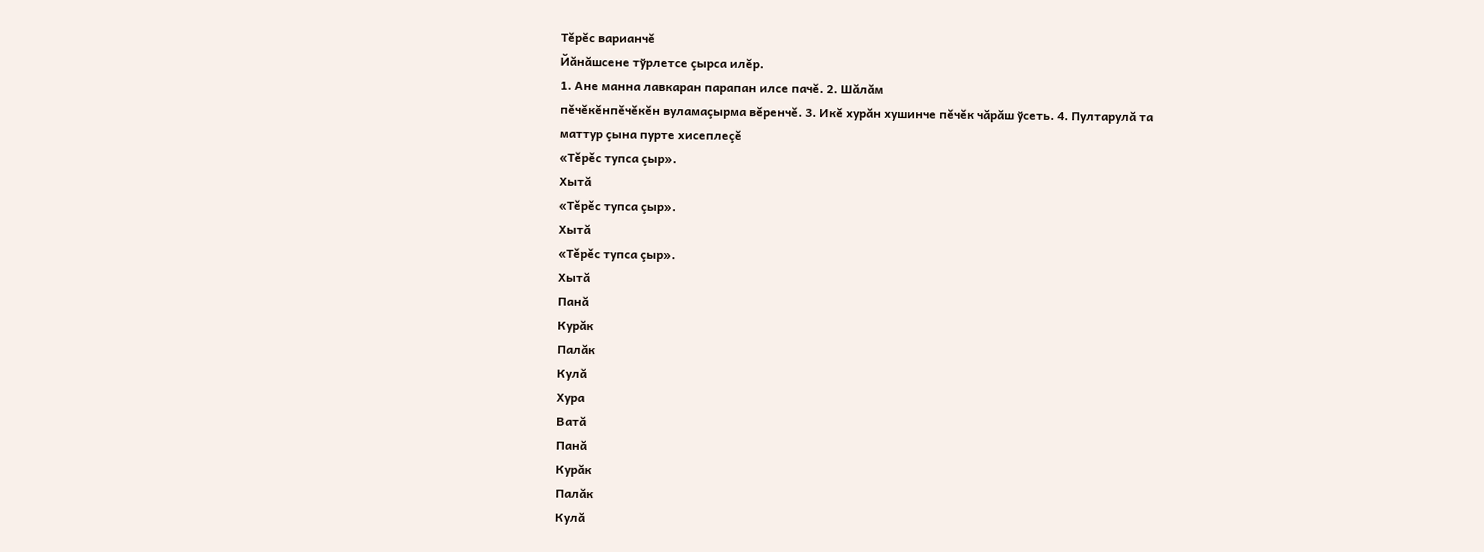Тĕрĕс варианчĕ
Йăнăшсене тўрлетсе çырса илĕр.
1. Ане манна лавкаран парапан илсе пачĕ. 2. Шăлăм
пĕчĕкĕнпĕчĕкĕн вуламаçырма вĕренчĕ. 3. Икĕ хурăн хушинче пĕчĕк чăрăш ўсеть. 4. Пултарулă та
маттур çына пурте хисеплеçĕ
«Тěрěс тупса çыр».
Хытă
«Тěрěс тупса çыр».
Хытă
«Тěрěс тупса çыр».
Хытă
Панă
Курăк
Палăк
Кулă
Хура
Ватă
Панă
Курăк
Палăк
Кулă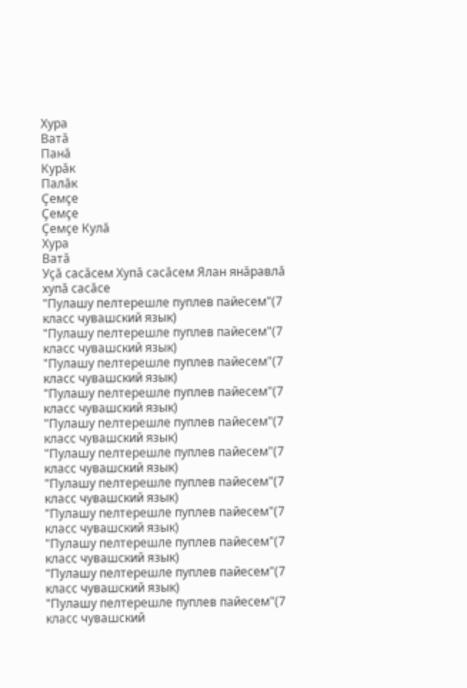Хура
Ватă
Панă
Курăк
Палăк
Çемçе
Çемçе
Çемçе Кулă
Хура
Ватă
Уçă сасăсем Хупă сасăсем Ялан янăравлă
хупă сасăсе
"Пулашу пелтерешле пуплев пайесем"(7 класс чувашский язык)
"Пулашу пелтерешле пуплев пайесем"(7 класс чувашский язык)
"Пулашу пелтерешле пуплев пайесем"(7 класс чувашский язык)
"Пулашу пелтерешле пуплев пайесем"(7 класс чувашский язык)
"Пулашу пелтерешле пуплев пайесем"(7 класс чувашский язык)
"Пулашу пелтерешле пуплев пайесем"(7 класс чувашский язык)
"Пулашу пелтерешле пуплев пайесем"(7 класс чувашский язык)
"Пулашу пелтерешле пуплев пайесем"(7 класс чувашский язык)
"Пулашу пелтерешле пуплев пайесем"(7 класс чувашский язык)
"Пулашу пелтерешле пуплев пайесем"(7 класс чувашский язык)
"Пулашу пелтерешле пуплев пайесем"(7 класс чувашский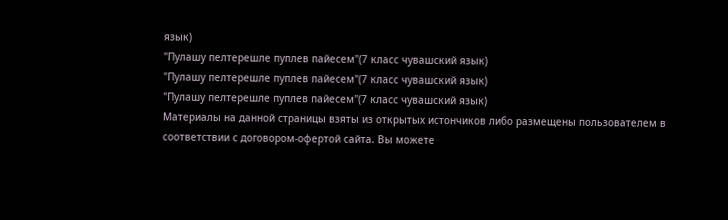язык)
"Пулашу пелтерешле пуплев пайесем"(7 класс чувашский язык)
"Пулашу пелтерешле пуплев пайесем"(7 класс чувашский язык)
"Пулашу пелтерешле пуплев пайесем"(7 класс чувашский язык)
Материалы на данной страницы взяты из открытых истончиков либо размещены пользователем в соответствии с договором-офертой сайта. Вы можете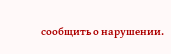сообщить о нарушении.